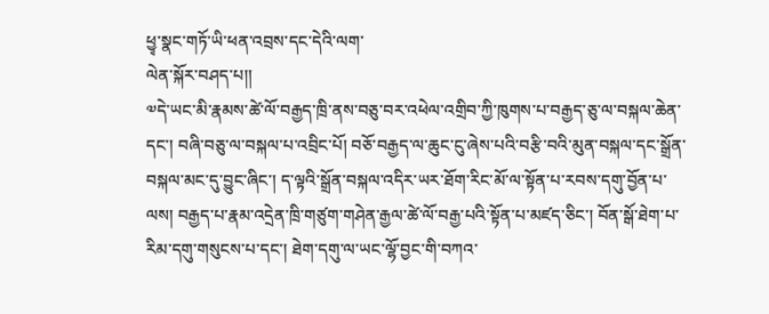ཕྱྭ་སྣང་གཏོ་ཡི་ཕན་འབྲས་དང་དེའི་ལག་
ལེན་སྐོར་བཤད་པ།།
༧དེ་ཡང་མི་རྣམས་ཚེ་ལོ་བརྒྱད་ཁྲི་ནས་བཅུ་བར་འཕེལ་འགྲིབ་ཀྱི་ཁུགས་པ་བརྒྱད་ཅུ་ལ་བསྐལ་ཆེན་དང་། བཞི་བཅུ་ལ་བསྐལ་པ་འབྲིང་པོ། བཅོ་བརྒྱད་ལ་ཆུང་ངུ་ཞེས་པའི་བརྩི་བའི་མུན་བསྐལ་དང་སྒྲོན་བསྐལ་མང་དུ་བྱུང་ཞིང་། ད་ལྟའི་སྒྲོན་བསྐལ་འདིར་ཡར་ཐོག་རིང་མོ་ལ་སྟོན་པ་རབས་དགུ་བྱོན་པ་ལས། བརྒྱད་པ་རྣམ་འདྲེན་ཁྲི་གཙུག་གཤེན་རྒྱལ་ཚེ་ལོ་བརྒྱ་པའི་སྟོན་པ་མཛད་ཅིང་། བོན་སྒོ་ཐེག་པ་རིམ་དགུ་གསུངས་པ་དང་། ཐེག་དགུ་ལ་ཡང་ལྷོ་བྱང་གི་བཀའ་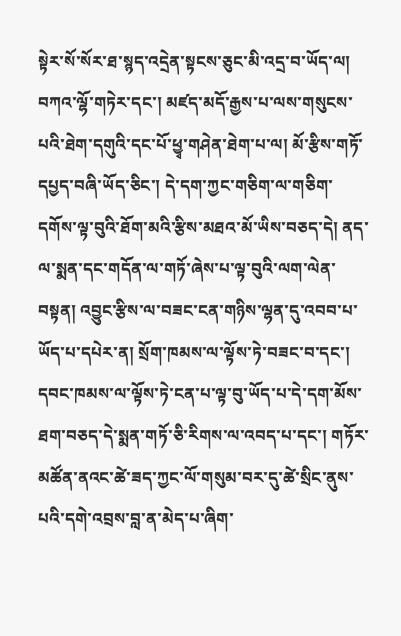སྟེར་སོ་སོར་ཐ་སྙད་འདྲེན་སྟངས་ཅུང་མི་འདྲ་བ་ཡོད་ལ། བཀའ་ལྷོ་གཏེར་དང་། མཛད་མདོ་རྒྱས་པ་ལས་གསུངས་པའི་ཐེག་དགུའི་དང་པོ་ཕྱྭ་གཤེན་ཐེག་པ་ལ། མོ་རྩིས་གཏོ་དཔྱད་བཞི་ཡོད་ཅིང་། དེ་དག་ཀྱང་གཅིག་ལ་གཅིག་དགོས་ལྟ་བུའི་ཐོག་མའི་རྩིས་མཐའ་མོ་ཡིས་བཅད་དེ། ནད་ལ་སྨན་དང་གདོན་ལ་གཏོ་ཞེས་པ་ལྟ་བུའི་ལག་ལེན་བསྟན། འབྱུང་རྩིས་ལ་བཟང་ངན་གཉིས་ལྷན་དུ་འབབ་པ་ཡོད་པ་དཔེར་ན། སྲོག་ཁམས་ལ་ལྟོས་ཏེ་བཟང་བ་དང་། དབང་ཁམས་ལ་ལྟོས་ཏེ་ངན་པ་ལྟ་བུ་ཡོད་པ་དེ་དག་མོས་ཐག་བཅད་དེ་སྨན་གཏོ་ཅི་རིགས་ལ་འབད་པ་དང་། གཏོར་མཚོན་ནའང་ཚེ་ཟད་ཀྱང་ལོ་གསུམ་བར་དུ་ཚེ་སྲིང་ནུས་པའི་དགེ་འབྲས་བླ་ན་མེད་པ་ཞིག་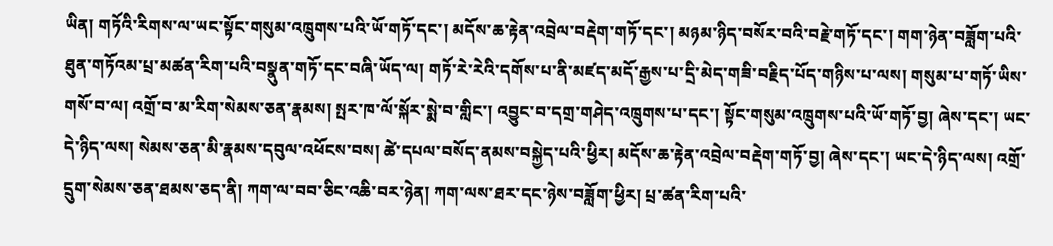ཡིན། གཏོའི་རིགས་ལ་ཡང་སྟོང་གསུམ་འཁྲུགས་པའི་ཡོ་གཏོ་དང་། མདོས་ཆ་རྟེན་འབྲེལ་བརྡེག་གཏོ་དང་། མཉམ་ཉིད་བསོར་བའི་བརྗེ་གཏོ་དང་། གག་ཉེན་བཟློག་པའི་ཐུན་གཏོའམ་པྲ་མཚན་རིག་པའི་བསྣུན་གཏོ་དང་བཞི་ཡོད་ལ། གཏོ་རེ་རེའི་དགོས་པ་ནི་མཛད་མདོ་རྒྱས་པ་དྲི་མེད་གཟི་བརྗིད་པོད་གཉིས་པ་ལས། གསུམ་པ་གཏོ་ཡིས་གསོ་བ་ལ། འགྲོ་བ་མ་རིག་སེམས་ཅན་རྣམས། སྤར་ཁ་ལོ་སྐོར་སྨེ་བ་གླིང་། འབྱུང་བ་དགྲ་གཤེད་འཁྲུགས་པ་དང་། སྟོང་གསུམ་འཁྲུགས་པའི་ཡོ་གཏོ་བྱ། ཞེས་དང་། ཡང་དེ་ཉིད་ལས། སེམས་ཅན་མི་རྣམས་དབུལ་འཕོངས་བས། ཚེ་དཔལ་བསོད་ནམས་བསྐྱེད་པའི་ཕྱིར། མདོས་ཆ་རྟེན་འབྲེལ་བརྡེག་གཏོ་བྱ། ཞེས་དང་། ཡང་དེ་ཉིད་ལས། འགྲོ་དྲུག་སེམས་ཅན་ཐམས་ཅད་ནི། ཀག་ལ་བབ་ཅིང་འཆི་བར་ཉེན། ཀག་ལས་ཐར་དང་ཉེས་བཟློག་ཕྱིར། པྲ་ཚན་རིག་པའི་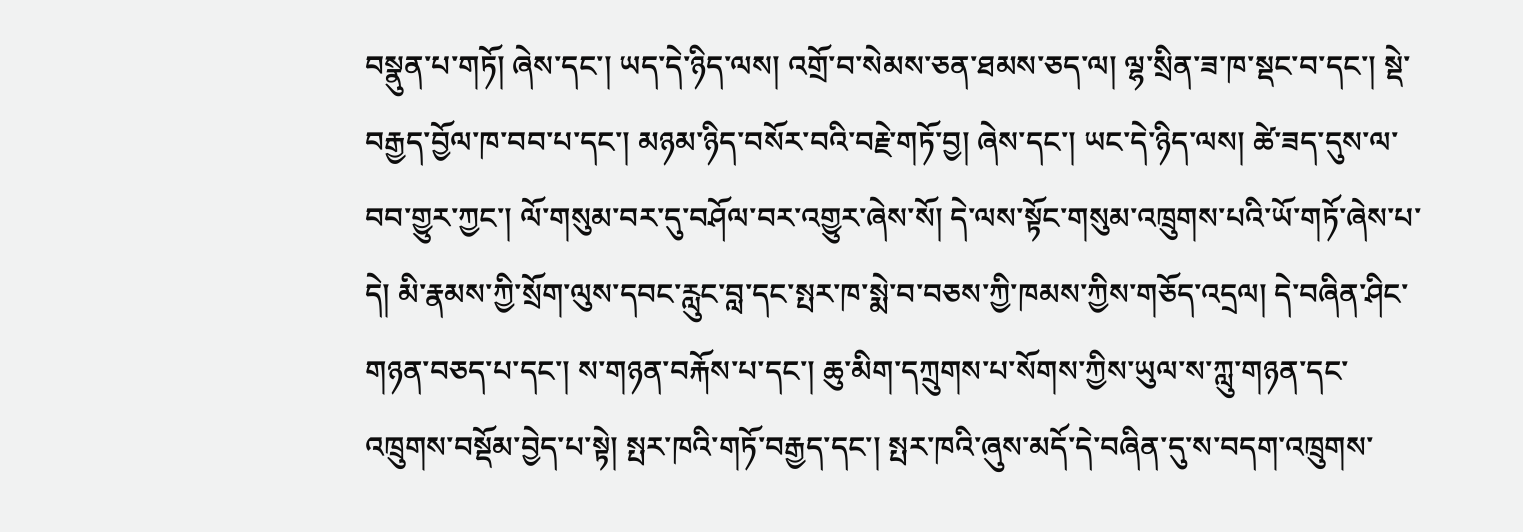བསྣུན་པ་གཏོ། ཞེས་དང་། ཡད་དེ་ཉིད་ལས། འགྲོ་བ་སེམས་ཅན་ཐམས་ཅད་ལ། ལྷ་སྲིན་ཟ་ཁ་སྡང་བ་དང་། སྡེ་བརྒྱད་བྱོལ་ཁ་བབ་པ་དང་། མཉམ་ཉིད་བསོར་བའི་བརྗེ་གཏོ་བྱ། ཞེས་དང་། ཡང་དེ་ཉིད་ལས། ཚེ་ཟད་དུས་ལ་བབ་གྱུར་ཀྱང་། ལོ་གསུམ་བར་དུ་བཤོལ་བར་འགྱུར་ཞེས་སོ། དེ་ལས་སྟོང་གསུམ་འཁྲུགས་པའི་ཡོ་གཏོ་ཞེས་པ་དེ། མི་རྣམས་ཀྱི་སྲོག་ལུས་དབང་རླུང་བླ་དང་སྤར་ཁ་སྨེ་བ་བཅས་ཀྱི་ཁམས་ཀྱིས་གཅོད་འདྲལ། དེ་བཞིན་ཤིང་གཉན་བཅད་པ་དང་། ས་གཉན་བརྐོས་པ་དང་། ཆུ་མིག་དཀྲུགས་པ་སོགས་ཀྱིས་ཡུལ་ས་ཀླུ་གཉན་དང་འཁྲུགས་བསྡོམ་བྱེད་པ་སྟེ། སྤར་ཁའི་གཏོ་བརྒྱད་དང་། སྤར་ཁའི་ཞུས་མདོ་དེ་བཞིན་དུ་ས་བདག་འཁྲུགས་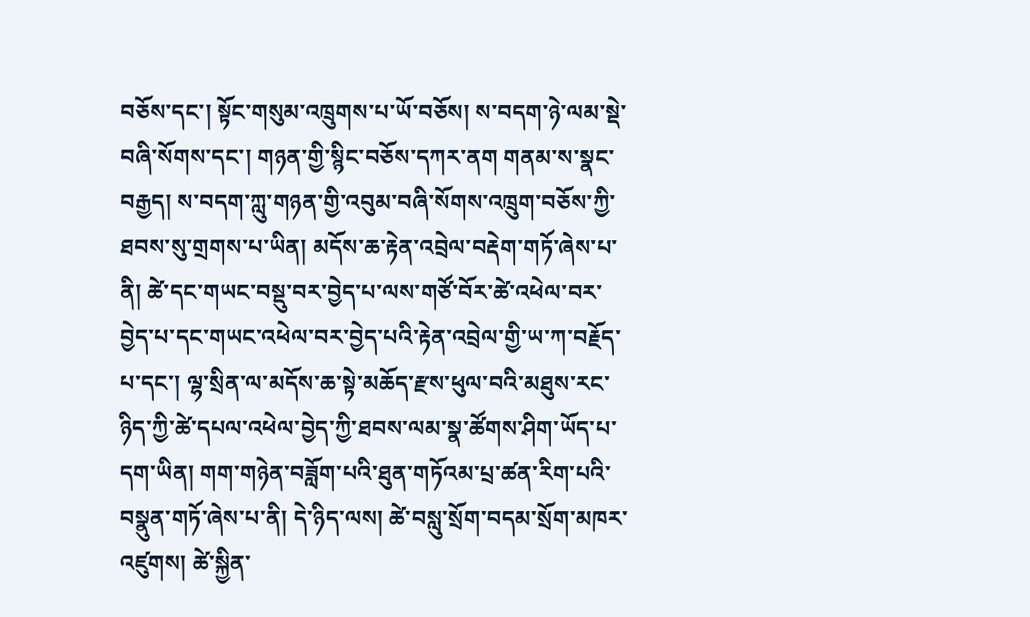བཅོས་དང་། སྟོང་གསུམ་འཁྲུགས་པ་ཡོ་བཅོས། ས་བདག་ཉེ་ལམ་སྡེ་བཞི་སོགས་དང་། གཉན་གྱི་སྙིང་བཅོས་དཀར་ནག གནམ་ས་སྣང་བརྒྱད། ས་བདག་ཀླུ་གཉན་གྱི་འབུམ་བཞི་སོགས་འཁྲུག་བཅོས་ཀྱི་ཐབས་སུ་གྲགས་པ་ཡིན། མདོས་ཆ་རྟེན་འབྲེལ་བརྡེག་གཏོ་ཞེས་པ་ནི། ཚེ་དང་གཡང་བསྡུ་བར་བྱེད་པ་ལས་གཙོ་བོར་ཚེ་འཕེལ་བར་བྱེད་པ་དང་གཡང་འཕེལ་བར་བྱེད་པའི་རྟེན་འབྲེལ་གྱི་ཡ་ཀ་བརྗོད་པ་དང་། ལྷ་སྲིན་ལ་མདོས་ཆ་སྟེ་མཆོད་རྫས་ཕུལ་བའི་མཐུས་རང་ཉིད་ཀྱི་ཚེ་དཔལ་འཕེལ་བྱེད་ཀྱི་ཐབས་ལམ་སྣ་ཚོགས་ཤིག་ཡོད་པ་དག་ཡིན། གག་གཉེན་བཟློག་པའི་ཐུན་གཏོའམ་པྲ་ཚན་རིག་པའི་བསྣུན་གཏོ་ཞེས་པ་ནི། དེ་ཉིད་ལས། ཚེ་བསླུ་སྲོག་བདམ་སྲོག་མཁར་འཛུགས། ཚེ་སྐྱིན་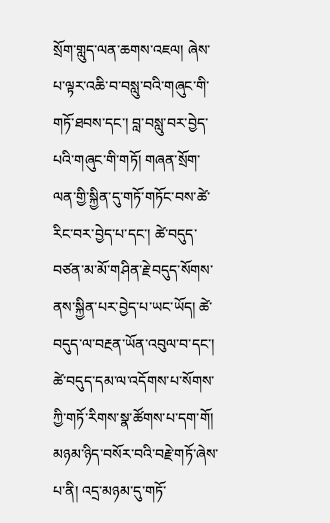སྲོག་གླུད་ལན་ཆགས་འཇལ། ཞེས་པ་ལྟར་འཆི་བ་བསླུ་བའི་གཞུང་གི་གཏོ་ཐབས་དང་། བླ་བསླུ་བར་བྱེད་པའི་གཞུང་གི་གཏོ། གཞན་སྲོག་ལན་གྱི་སྐྱིན་དུ་གཏོ་གཏོང་བས་ཚེ་རིང་བར་བྱེད་པ་དང་། ཚེ་བདུད་བཙན་མ་མོ་གཤིན་རྗེ་བདུད་སོགས་ནས་སྐྱིན་པར་བྱེད་པ་ཡང་ཡོད། ཚེ་བདུད་ལ་བརྔན་ཡོན་འབུལ་བ་དང་། ཚེ་བདུད་དམ་ལ་འདོགས་པ་སོགས་ཀྱི་གཏོ་རིགས་སྣ་ཚོགས་པ་དག་གོ། མཉམ་ཉིད་བསོར་བའི་བརྗེ་གཏོ་ཞེས་པ་ནི། འདྲ་མཉམ་དུ་གཏོ་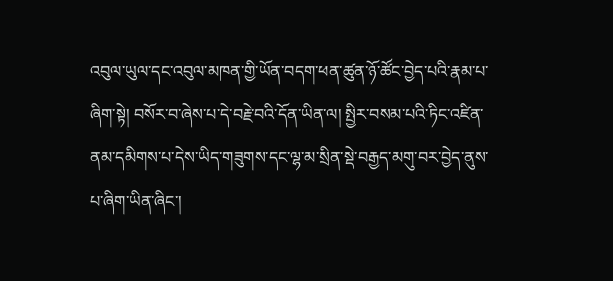འབུལ་ཡུལ་དང་འབུལ་མཁན་གྱི་ཡོན་བདག་ཕན་ཚུན་ཉོ་ཚོང་བྱེད་པའི་རྣམ་པ་ཞིག་སྟེ། བསོར་བ་ཞེས་པ་དེ་བརྗེ་བའི་དོན་ཡིན་ལ། སྤྱིར་བསམ་པའི་ཏིང་འཛིན་ནམ་དམིགས་པ་དེས་ཡིད་གཟུགས་དང་ལྷ་མ་སྲིན་སྡེ་བརྒྱད་མགུ་བར་བྱེད་ནུས་པ་ཞིག་ཡིན་ཞིང་།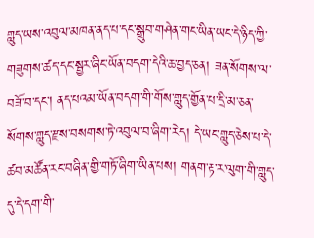གླུད་ཡས་འབུལ་མཁན་ནད་པ་དང་སྒྲུབ་གཤེན་གང་ཡིན་ཡང་དེ་ཉིད་ཀྱི་གཟུགས་ཚད་དང་སྦྱར་ཞིང་ཡོན་བདག་དེའི་ཆ་བྱད་ཅན། ཟན་སོགས་ལ་བཟོ་བ་དང་། ནད་པའམ་ཡོན་བདག་གི་གོས་གླུད་གྱོན་པ་དྲི་མ་ཅན་སོགས་གླུད་རྫས་བསགས་ཏེ་འབུལ་བ་ཞིག་རེད། དེ་ཡང་གླུད་ཅེས་པ་དེ་ཚབ་མཚོན་རང་བཞིན་གྱི་གཏོ་ཞིག་ཡིན་པས། གནག་རྟ་ར་ལུག་གི་གླུད་དུ་དེ་དག་གི་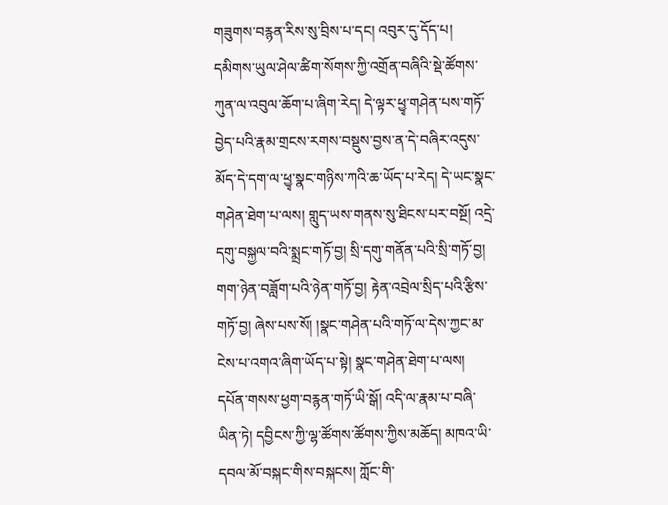གཟུགས་བརྙན་རིས་སུ་བྲིས་པ་དང། འབུར་དུ་དོད་པ། དམིགས་ཡུལ་ཤེལ་ཚིག་སོགས་ཀྱི་འགྲོན་བཞིའི་སྡེ་ཚོགས་ཀུན་ལ་འབུལ་ཆོག་པ་ཞིག་རེད། དེ་ལྟར་ཕྱྭ་གཤེན་པས་གཏོ་བྱེད་པའི་རྣམ་གྲངས་རགས་བསྡུས་བྱས་ན་དེ་བཞིར་འདུས་མོད་དེ་དག་ལ་ཕྱྭ་སྣང་གཉིས་ཀའི་ཆ་ཡོད་པ་རེད། དེ་ཡང་སྣང་གཤེན་ཐེག་པ་ལས། གླུད་ཡས་གནས་སུ་ཐིངས་པར་བསྔོ། འདྲེ་དགུ་བསྐྱལ་བའི་སྨྲང་གཏོ་བྱ། སྲི་དགུ་གནོན་པའི་སྲི་གཏོ་བྱ། གག་ཉེན་བཟློག་པའི་ཉེན་གཏོ་བྱ། རྟེན་འབྲེལ་སྲིད་པའི་རྩིས་གཏོ་བྱ། ཞེས་པས་སོ། །སྣང་གཤེན་པའི་གཏོ་ལ་དེས་ཀྱང་མ་ངེས་པ་འགའ་ཞིག་ཡོད་པ་སྟེ། སྣང་གཤེན་ཐེག་པ་ལས། དཔོན་གསས་ཕྱག་བརྙན་གཏོ་ཡི་སྒོ། འདི་ལ་རྣམ་པ་བཞི་ཡིན་ཏེ། དབྱིངས་ཀྱི་ལྷ་ཚོགས་ཚོགས་ཀྱིས་མཆོད། མཁའ་ཡི་དབལ་མོ་བསྐང་གིས་བསྐངས། ཀློང་གི་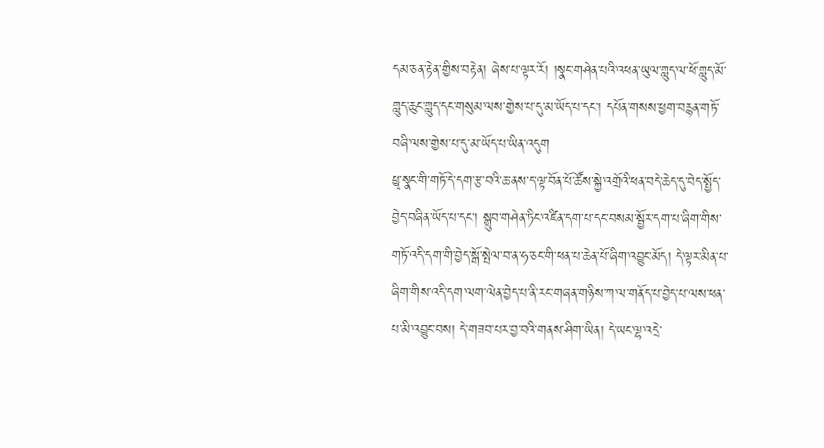དམ་ཅན་རྟེན་གྱིས་བརྟེན། ཞེས་པ་ལྟར་རོ། །སྣང་གཤེན་པའི་འཕན་ཡུལ་གླུད་ལ་ཕོ་གླུད་མོ་གླུད་ཆུང་གླུད་དང་གསུམ་ལས་གྱེས་པ་དུ་མ་ཡོད་པ་དང་། དཔོན་གསས་ཕྱག་བརྙན་གཏོ་བཞི་ལས་གྱེས་པ་དུ་མ་ཡོད་པ་ཡིན་འདུག
ཕྱྭ་སྣང་གི་གཏོ་དེ་དག་རྩ་བའི་ཆ་ནས་ད་ལྟ་བོན་པོ་ཚོས་སྐྱེ་འགྲོའི་ཕན་བདེ་ཆེད་དུ་བེད་སྤྱོད་བྱེད་བཞིན་ཡོད་པ་དང་། སྒྲུབ་གཤེན་ཏིང་འཛིན་དག་པ་དང་བསམ་སྦྱོར་དག་པ་ཞིག་གིས་གཏོ་འདི་དག་གི་བྱེད་སྒོ་སྤེལ་བ་ན་ཧ་ཅང་གི་ཕན་པ་ཆེན་པོ་ཞིག་འབྱུང་མོད། དེ་ལྟར་མིན་པ་ཞིག་གིས་འདི་དག་ལག་ལེན་བྱེད་པ་ནི་རང་གཞན་གཉིས་ཀ་ལ་གནོད་པ་བྱེད་པ་ལས་ཕན་པ་མི་འབྱུང་བས། དེ་གཟབ་པར་བྱ་བའི་གནས་ཤིག་ཡིན། དེ་ཡང་ལྷ་འདྲེ་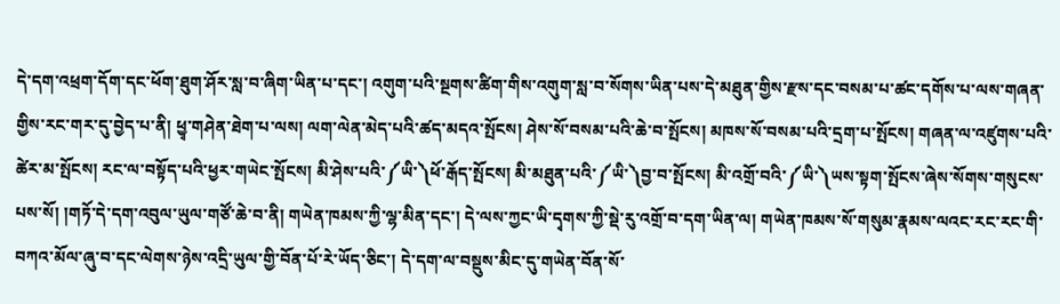དེ་དག་འཕྲག་དོག་དང་ཕོག་ཐུག་ཤོར་སླ་བ་ཞིག་ཡིན་པ་དང་། འགུག་པའི་སྔགས་ཚིག་གིས་འགུག་སླ་བ་སོགས་ཡིན་པས་དེ་མཐུན་གྱིས་རྫས་དང་བསམ་པ་ཚང་དགོས་པ་ལས་གཞན་གྱིས་རང་གར་དུ་བྱེད་པ་ནི། ཕྱྭ་གཤེན་ཐེག་པ་ལས། ལག་ལེན་མེད་པའི་ཚད་མདའ་སྤོངས། ཤེས་སོ་བསམ་པའི་ཆེ་བ་སྤོངས། མཁས་སོ་བསམ་པའི་དྲག་པ་སྤོངས། གཞན་ལ་འཛུགས་པའི་ཚེར་མ་སྤོངས། རང་ལ་བསྟོད་པའི་ཕྱར་གཡེང་སྤོངས། མི་ཤེས་པའི་༼ཡི་༽ཕོ་རྒོད་སྤོངས། མི་མཐུན་པའི་༼ཡི་༽བྱ་བ་སྤོངས། མི་འགྲོ་བའི་༼ཡི་༽ཡས་སྟག་སྤོངས་ཞེས་སོགས་གསུངས་པས་སོ། །གཏོ་དེ་དག་འབུལ་ཡུལ་གཙོ་ཆེ་བ་ནི། གཡེན་ཁམས་ཀྱི་ལྷ་མིན་དང་། དེ་ལས་ཀྱང་ཡི་དྭགས་ཀྱི་སྡེ་རུ་འགྲོ་བ་དག་ཡིན་ལ། གཡེན་ཁམས་སོ་གསུམ་རྣམས་ལའང་རང་རང་གི་བཀའ་མོལ་ཞུ་བ་དང་ལེགས་ཉེས་འདྲི་ཡུལ་གྱི་བོན་པོ་རེ་ཡོད་ཅིང་། དེ་དག་ལ་བསྡུས་མིང་དུ་གཡེན་བོན་སོ་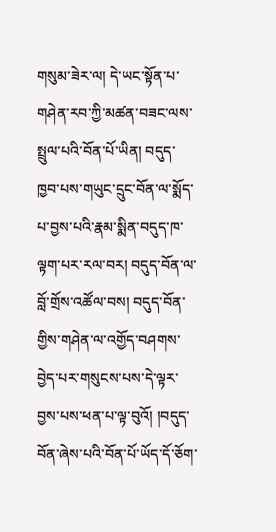གསུམ་ཟེར་ལ། དེ་ཡང་སྟོན་པ་གཤེན་རབ་ཀྱི་མཚན་བཟང་ལས་སྤྲུལ་པའི་བོན་པོ་ཡིན། བདུད་ཁྱབ་པས་གཡུང་དྲུང་བོན་ལ་སྨོད་པ་བྱས་པའི་རྣམ་སྨིན་བདུད་ཁ་ལྟག་པར་རལ་བར། བདུད་བོན་ལ་བློ་གྲོས་འཚོལ་བས། བདུད་བོན་གྱིས་གཤེན་ལ་འགྱོད་བཤགས་བྱེད་པར་གསུངས་པས་དེ་ལྟར་བྱས་པས་ཕན་པ་ལྟ་བུའོ། །བདུད་བོན་ཞེས་པའི་བོན་པོ་ཡོད་དོ་ཅོག་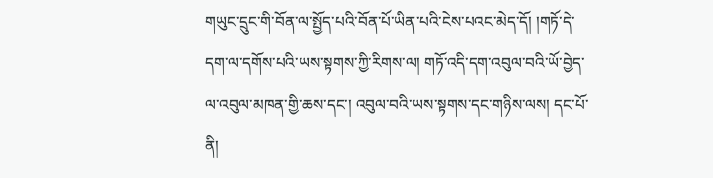གཡུང་དྲུང་གི་བོན་ལ་སྤྱོད་པའི་བོན་པོ་ཡིན་པའི་ངེས་པའང་མེད་དོ། །གཏོ་དེ་དག་ལ་དགོས་པའི་ཡས་སྟགས་ཀྱི་རིགས་ལ། གཏོ་འདི་དག་འབུལ་བའི་ཡོ་བྱེད་ལ་འབུལ་མཁན་གྱི་ཆས་དང་། འབུལ་བའི་ཡས་སྟགས་དང་གཉིས་ལས། དང་པོ་ནི།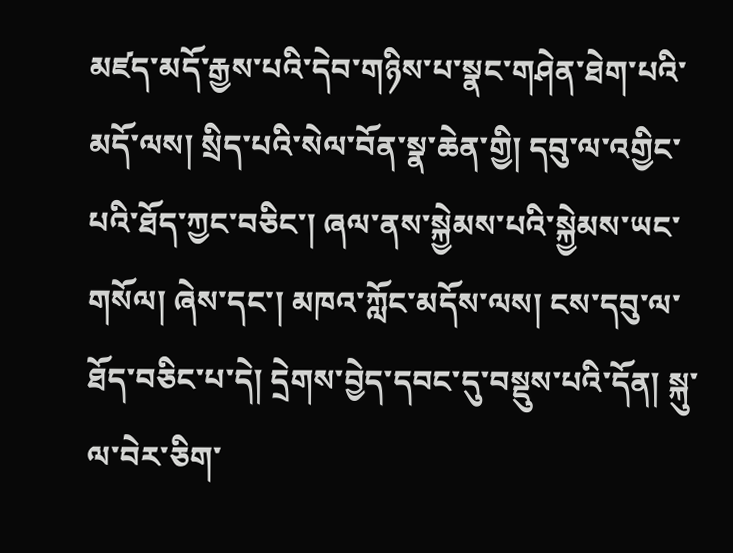མཛད་མདོ་རྒྱས་པའི་དེབ་གཉིས་པ་སྣང་གཤེན་ཐེག་པའི་མདོ་ལས། སྲིད་པའི་སེལ་བོན་སྣ་ཆེན་གྱི། དབུ་ལ་འགྱིང་པའི་ཐོད་ཀྱང་བཅིང་། ཞལ་ནས་སྐྱེམས་པའི་སྐྱེམས་ཡང་གསོལ། ཞེས་དང་། མཁའ་ཀློང་མདོས་ལས། ངས་དབུ་ལ་ཐོད་བཅིང་པ་དེ། དྲེགས་བྱེད་དབང་དུ་བསྡུས་པའི་དོན། སྐུ་ལ་བེར་ཅིག་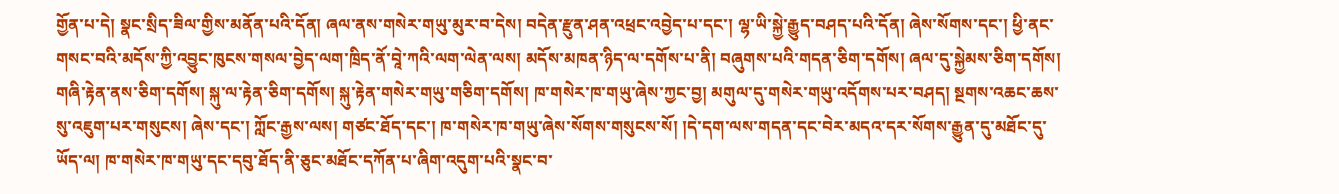གྱོན་པ་དེ། སྣང་སྲིད་ཟིལ་གྱིས་མནོན་པའི་དོན། ཞལ་ནས་གསེར་གཡུ་མུར་བ་དེས། བདེན་རྫུན་ཤན་འཕྲང་འབྱེད་པ་དང་། ལྷ་ཡི་སྐྱེ་རྒྱུད་བཤད་པའི་དོན། ཞེས་སོགས་དང་། ཕྱི་ནང་གསང་བའི་མདོས་ཀྱི་འབྱུང་ཁུངས་གསལ་བྱེད་ལག་ཁྲིད་ནོ་བཱེ་ཀའི་ལག་ལེན་ལས། མདོས་མཁན་ཉིད་ལ་དགོས་པ་ནི། བཞུགས་པའི་གདན་ཅིག་དགོས། ཞལ་དུ་སྐྱེམས་ཅིག་དགོས། གཞི་རྟེན་ནས་ཅིག་དགོས། སྐུ་ལ་རྟེན་ཅིག་དགོས། སྐུ་རྟེན་གསེར་གཡུ་གཅིག་དགོས། ཁ་གསེར་ཁ་གཡུ་ཞེས་ཀྱང་བྱ། མགུལ་དུ་གསེར་གཡུ་འདོགས་པར་བཤད། སྔགས་འཆང་ཆས་སུ་འཇུག་པར་གསུངས། ཞེས་དང་། ཀློང་རྒྱས་ལས། གཙང་ཐོད་དང་། ཁ་གསེར་ཁ་གཡུ་ཞེས་སོགས་གསུངས་སོ། །དེ་དག་ལས་གདན་དང་བེར་མདའ་དར་སོགས་རྒྱུན་དུ་མཐོང་དུ་ཡོད་ལ། ཁ་གསེར་ཁ་གཡུ་དང་དབུ་ཐོད་ནི་ཅུང་མཐོང་དཀོན་པ་ཞིག་འདུག་པའི་སྣང་བ་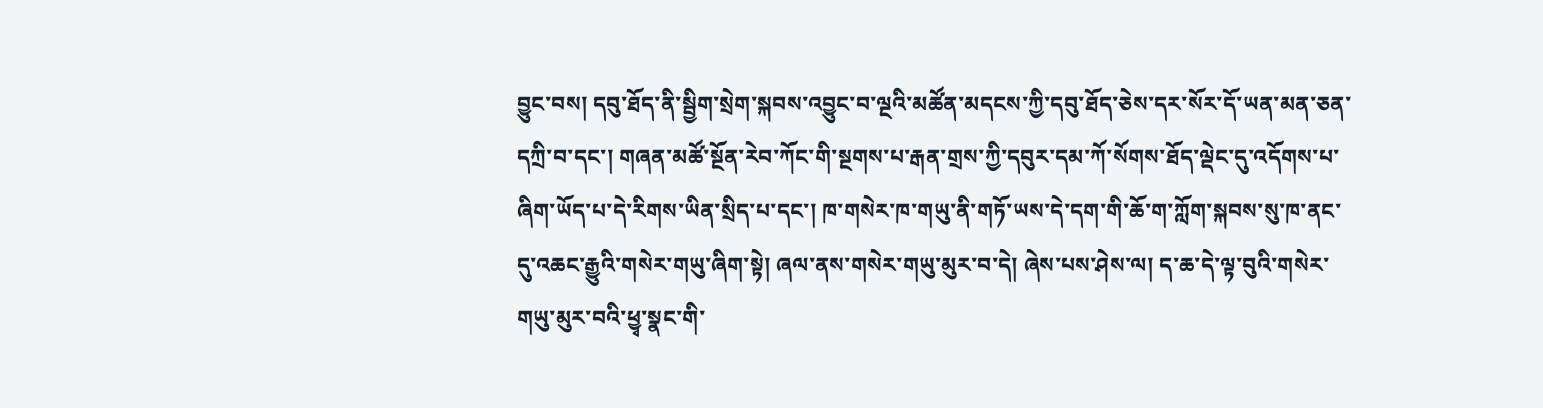བྱུང་བས། དབུ་ཐོད་ནི་སྦྱིག་སྲེག་སྐབས་འབྱུང་བ་ལྔའི་མཚོན་མདངས་ཀྱི་དབུ་ཐོད་ཅེས་དར་སོར་དོ་ཡན་མན་ཅན་དཀྲི་བ་དང་། གཞན་མཚོ་སྔོན་རེབ་ཀོང་གི་སྔགས་པ་རྒན་གྲས་ཀྱི་དབུར་དམ་ཀོ་སོགས་ཐོད་ལྡེང་དུ་འདོགས་པ་ཞིག་ཡོད་པ་དེ་རིགས་ཡིན་སྲིད་པ་དང་། ཁ་གསེར་ཁ་གཡུ་ནི་གཏོ་ཡས་དེ་དག་གི་ཆོ་ག་ཀློག་སྐབས་སུ་ཁ་ནང་དུ་འཆང་རྒྱུའི་གསེར་གཡུ་ཞིག་སྟེ། ཞལ་ནས་གསེར་གཡུ་མུར་བ་དེ། ཞེས་པས་ཤེས་ལ། ད་ཆ་དེ་ལྟ་བུའི་གསེར་གཡུ་མུར་བའི་ཕྱྭ་སྣང་གི་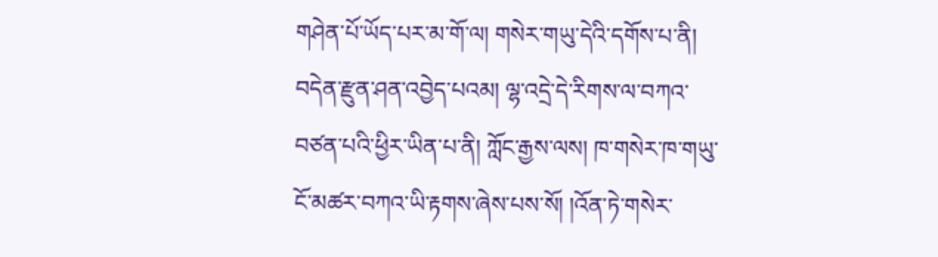གཤེན་པོ་ཡོད་པར་མ་གོ་ལ། གསེར་གཡུ་དེའི་དགོས་པ་ནི། བདེན་རྫུན་ཤན་འབྱེད་པའམ། ལྷ་འདྲེ་དེ་རིགས་ལ་བཀའ་བཙན་པའི་ཕྱིར་ཡིན་པ་ནི། ཀློང་རྒྱས་ལས། ཁ་གསེར་ཁ་གཡུ་ངོ་མཚར་བཀའ་ཡི་རྟགས་ཞེས་པས་སོ། །འོན་ཏེ་གསེར་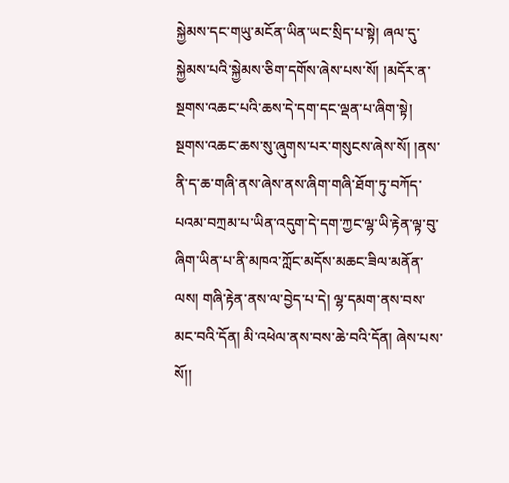སྐྱེམས་དང་གཡུ་མངོན་ཡིན་ཡང་སྲིད་པ་སྟེ། ཞལ་དུ་སྐྱེམས་པའི་སྐྱེམས་ཅིག་དགོས་ཞེས་པས་སོ། །མདོར་ན་སྔགས་འཆང་པའི་ཆས་དེ་དག་དང་ལྡན་པ་ཞིག་སྟེ། སྔགས་འཆང་ཆས་སུ་ཞུགས་པར་གསུངས་ཞེས་སོ། །ནས་ནི་ད་ཆ་གཞི་ནས་ཞེས་ནས་ཞིག་གཞི་ཐོག་ཏུ་བཀོད་པའམ་བཀྲམ་པ་ཡིན་འདུག་དེ་དག་ཀྱང་ལྷ་ཡི་རྟེན་ལྟ་བུ་ཞིག་ཡིན་པ་ནི་མཁའ་ཀློང་མདོས་མཆང་ཟིལ་མནོན་ལས། གཞི་རྟེན་ནས་ལ་བྱེད་པ་དེ། ལྷ་དམག་ནས་བས་མང་བའི་དོན། མི་འཕེལ་ནས་བས་ཆེ་བའི་དོན། ཞེས་པས་སོ།།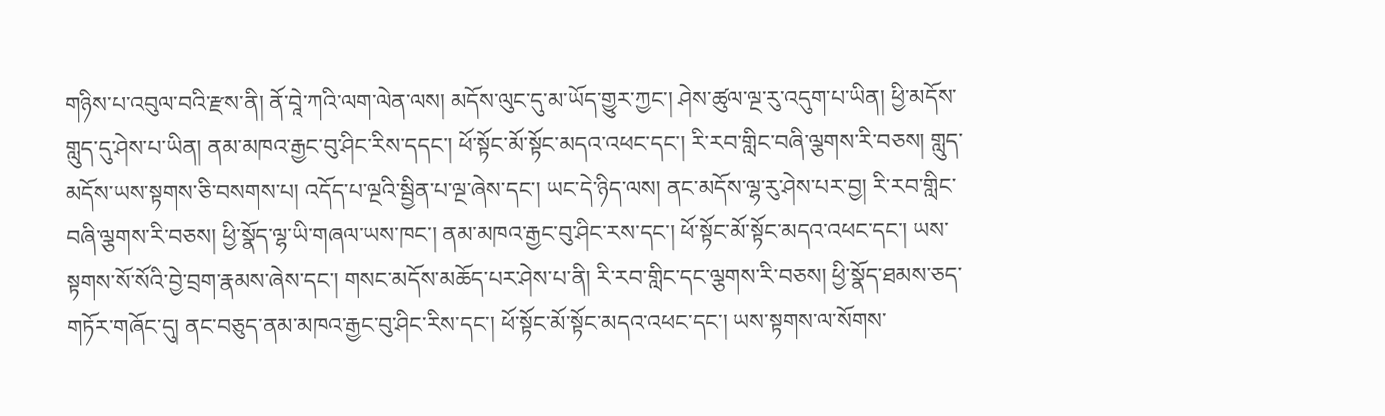གཉིས་པ་འབུལ་བའི་རྫས་ནི། ནོ་བཱེ་ཀའི་ལག་ལེན་ལས། མདོས་ལུང་དུ་མ་ཡོད་གྱུར་ཀྱང་། ཤེས་ཚུལ་ལྔ་རུ་འདུག་པ་ཡིན། ཕྱི་མདོས་གླུད་དུ་ཤེས་པ་ཡིན། ནམ་མཁའ་རྒྱང་བུ་ཤིང་རིས་དདང་། ཕོ་སྟོང་མོ་སྟོང་མདའ་འཕང་དང་། རི་རབ་གླིང་བཞི་ལྕགས་རི་བཅས། གླུད་མདོས་ཡས་སྟགས་ཅི་བསགས་པ། འདོད་པ་ལྔའི་སྦྱིན་པ་ལྔ་ཞེས་དང་། ཡང་དེ་ཉིད་ལས། ནང་མདོས་ལྷ་རུ་ཤེས་པར་བྱ། རི་རབ་གླིང་བཞི་ལྕགས་རི་བཅས། ཕྱི་སྣོད་ལྷ་ཡི་གཞལ་ཡས་ཁང་། ནམ་མཁའ་རྒྱང་བུ་ཤིང་རས་དང་། ཕོ་སྟོང་མོ་སྟོང་མདའ་འཕང་དང་། ཡས་སྟགས་སོ་སོའི་བྱེ་བྲག་རྣམས་ཞེས་དང་། གསང་མདོས་མཆོད་པར་ཤེས་པ་ནི། རི་རབ་གླིང་དང་ལྕགས་རི་བཅས། ཕྱི་སྣོད་ཐམས་ཅད་གཏོར་གཞོང་དུ། ནང་བཅུད་ནམ་མཁའ་རྒྱང་བུ་ཤིང་རིས་དང་། ཕོ་སྟོང་མོ་སྟོང་མདའ་འཕང་དང་། ཡས་སྟགས་ལ་སོགས་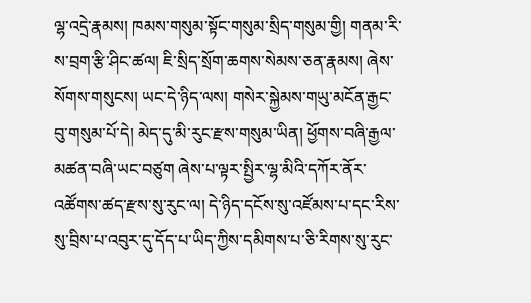ལྷ་འདྲེ་རྣམས། ཁམས་གསུམ་སྟོང་གསུམ་སྲིད་གསུམ་གྱི། གནམ་རི་ས་བྲག་རྩི་ཤིང་ཚལ། ཇི་སྲིད་སྲོག་ཆགས་སེམས་ཅན་རྣམས། ཞེས་སོགས་གསུངས། ཡང་དེ་ཉིད་ལས། གསེར་སྐྱེམས་གཡུ་མངོན་རྒྱང་བུ་གསུམ་པོ་དེ། མེད་དུ་མི་རུང་རྫས་གསུམ་ཡིན། ཕྱོགས་བཞི་རྒྱལ་མཚན་བཞི་ཡང་བཙུག ཞེས་པ་ལྟར་སྤྱིར་ལྷ་མིའི་དཀོར་ནོར་འཚོགས་ཚད་རྫས་སུ་རུང་ལ། དེ་ཉིད་དངོས་སུ་འཛོམས་པ་དང་རིས་སུ་བྲིས་པ་འབུར་དུ་དོད་པ་ཡིད་ཀྱིས་དམིགས་པ་ཅི་རིགས་སུ་རུང་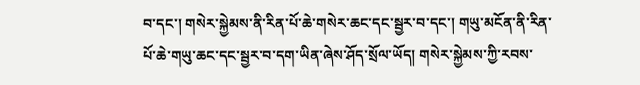བ་དང་། གསེར་སྐྱེམས་ནི་རིན་པོ་ཆེ་གསེར་ཆང་དང་སྦྱར་བ་དང་། གཡུ་མངོན་ནི་རིན་པོ་ཆེ་གཡུ་ཆང་དང་སྦྱར་བ་དག་ཡིན་ཞེས་ཤོད་སྲོལ་ཡོད། གསེར་སྐྱེམས་ཀྱི་རབས་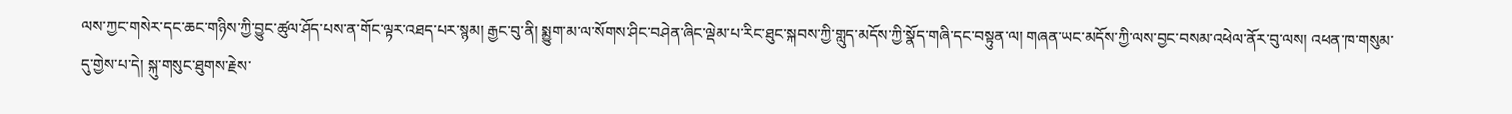ལས་ཀྱང་གསེར་དང་ཆང་གཉིས་ཀྱི་བྱུང་ཚུལ་ཤོད་པས་ན་གོང་ལྟར་འཐད་པར་སྙམ། རྒྱང་བུ་ནི། སྨྱུག་མ་ལ་སོགས་ཤིང་བཤེན་ཞིང་ལྡེམ་པ་རིང་ཐུང་སྐབས་ཀྱི་གླུད་མདོས་ཀྱི་སྣོད་གཞི་དང་བསྟུན་ལ། གཞན་ཡང་མདོས་ཀྱི་ལས་བྱང་བསམ་འཕེལ་ནོར་བུ་ལས། འཕན་ཁ་གསུམ་དུ་གྱེས་པ་དེ། སྐུ་གསུང་ཐུགས་རྗེས་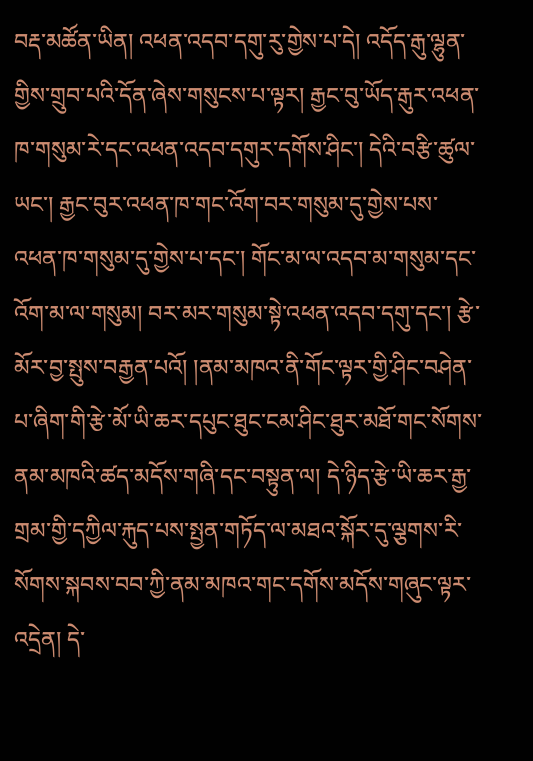བརྡ་མཚོན་ཡིན། འཕན་འདབ་དགུ་རུ་གྱེས་པ་དེ། འདོད་རྒུ་ལྷུན་གྱིས་གྲུབ་པའི་དོན་ཞེས་གསུངས་པ་ལྟར། རྒྱང་བུ་ཡོད་རྒུར་འཕན་ཁ་གསུམ་རེ་དང་འཕན་འདབ་དགུར་དགོས་ཤིང་། དེའི་བརྩི་ཚུལ་ཡང་། རྒྱང་བུར་འཕན་ཁ་གང་འོག་བར་གསུམ་དུ་གྱེས་པས་འཕན་ཁ་གསུམ་དུ་གྱེས་པ་དང་། གོང་མ་ལ་འདབ་མ་གསུམ་དང་འོག་མ་ལ་གསུམ། བར་མར་གསུམ་སྟེ་འཕན་འདབ་དགུ་དང་། རྩེ་མོར་བྱ་སྤུས་བརྒྱན་པའོ། །ནམ་མཁའ་ནི་གོང་ལྟར་གྱི་ཤིང་བཤེན་པ་ཞིག་གི་རྩེ་མོ་ཡི་ཆར་དཔུང་ཐུང་ངམ་ཤིང་ཐུར་མཐོ་གང་སོགས་ནམ་མཁའི་ཚད་མདོས་གཞི་དང་བསྟུན་ལ། དེ་ཉིད་རྩེ་ཡི་ཆར་རྒྱ་གྲམ་གྱི་དཀྱིལ་རྐུད་པས་སྤྱན་གཏོད་ལ་མཐའ་སྐོར་དུ་ལྕགས་རི་སོགས་སྐབས་བབ་ཀྱི་ནམ་མཁའ་གང་དགོས་མདོས་གཞུང་ལྟར་འདྲེན། དེ་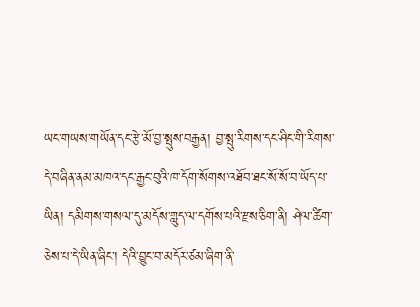ཡང་གཡས་གཡོན་དང་རྩེ་མོ་བྱ་སྤུས་བརྒྱན། བྱ་སྤུ་རིགས་དང་ཤིང་གི་རིགས་དེ་བཞིན་ནམ་མཁའ་དང་རྒྱང་བུའི་ཁ་དོག་སོགས་འཐོབ་ཐང་སོ་སོ་བ་ཡོད་པ་ཡིན། དམིགས་གསལ་དུ་མདོས་གླུད་ལ་དགོས་པའི་རྫས་ཅིག་ནི། ཤེལ་ཚིག་ཅེས་པ་དེ་ཡིན་ཞིང་། དེའི་བྱུང་བ་མདོར་ཙམ་ཞིག་ནི་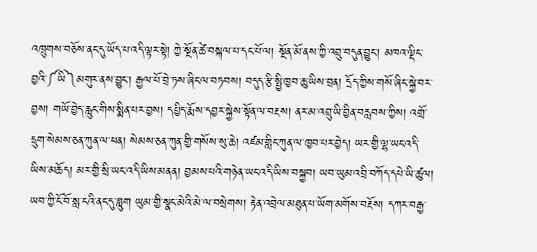འཁྲུགས་བཅོས་ནང་དུ་ཡོད་པ་འདི་ལྟར་སྟེ། ཀྱེ་སྔོན་ཚེ་བསྐལ་པ་དང་པོ་ལ། སྔོན་མོ་ནས་ཀྱི་འབྲུ་བདུན་བྱུང་། མཁའ་ལྡིང་བྱའི་༼ཡི༽མགུར་ནས་བྱུང་། རྒྱལ་པོ་བྲེ་ཏས་ཞིང་ལ་བཏབས། བདུད་རྩི་སྤྱི་ཁྱབ་ཆུ་ཡིས་བྲན། དྲོད་ཀྱིས་གསོ་ཞིང་སྐྱེ་བར་བྱས། གཡོ་བྱེད་རླུང་གིས་སྨིན་པར་བྱས། དཔྱིད་རྨོས་དབྱར་སྐྱེས་སྟོན་ལ་བརྔས། ནར་མ་འབྲུ་ཡི་བྱིན་བརླབས་ཀྱིས། འགྲོ་དྲུག་སེམས་ཅན་ཀུན་ལ་ཕན། སེམས་ཅན་ཀུན་གྱི་གསོས་སུ་ཆེ། འཛམ་གླིང་ཀུན་ལ་ཁྱབ་པར་བྱེད། ཡར་གྱི་ལྷ་ཡང་འདི་ཡིས་མཆོད། མར་གྱི་སྲི་ཡང་འདི་ཡིས་མནན། བྱམས་པའི་གཉེན་ཡང་འདི་ཡིས་བསྐྱབ། ཡབ་ཡུམ་འབྲི་བཀོད་དཔེ་ཡི་ཚུལ། ཡབ་ཀྱི་ངོ་བོ་སླ་ངའི་ནང་དུ་བླུག ཡུམ་གྱི་སྣང་མེའི་མེ་ལ་བསྲེགས། རྟེན་འབྲེལ་མཐུན་པ་ཡོག་མགོས་བརྔོས། དཀར་བརྒྱ་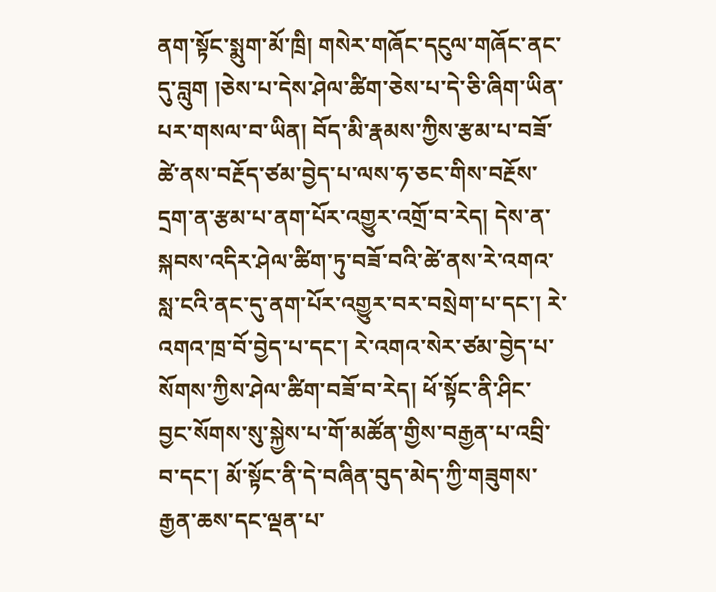ནག་སྟོང་སྨུག་མོ་ཁྲི། གསེར་གཞོང་དངུལ་གཞོང་ནང་དུ་བླུག །ཅེས་པ་དེས་ཤེལ་ཚིག་ཅེས་པ་དེ་ཅི་ཞིག་ཡིན་པར་གསལ་བ་ཡིན། བོད་མི་རྣམས་ཀྱིས་རྩམ་པ་བཟོ་ཚེ་ནས་བརྔོད་ཙམ་བྱེད་པ་ལས་ཧ་ཅང་གིས་བརྔོས་དྲག་ན་རྩམ་པ་ནག་པོར་འགྱུར་འགྲོ་བ་རེད། དེས་ན་སྐབས་འདིར་ཤེལ་ཚིག་ཏུ་བཟོ་བའི་ཚེ་ནས་རེ་འགའ་སླ་ངའི་ནང་དུ་ནག་པོར་འགྱུར་བར་བསྲེག་པ་དང་། རེ་འགའ་ཁྲ་བོ་བྱེད་པ་དང་། རེ་འགའ་སེར་ཙམ་བྱེད་པ་སོགས་ཀྱིས་ཤེལ་ཚིག་བཟོ་བ་རེད། ཕོ་སྟོང་ནི་ཤིང་བྱང་སོགས་སུ་སྐྱེས་པ་གོ་མཚོན་གྱིས་བརྒྱན་པ་འབྲི་བ་དང་། མོ་སྟོང་ནི་དེ་བཞིན་བུད་མེད་ཀྱི་གཟུགས་རྒྱན་ཆས་དང་ལྡན་པ་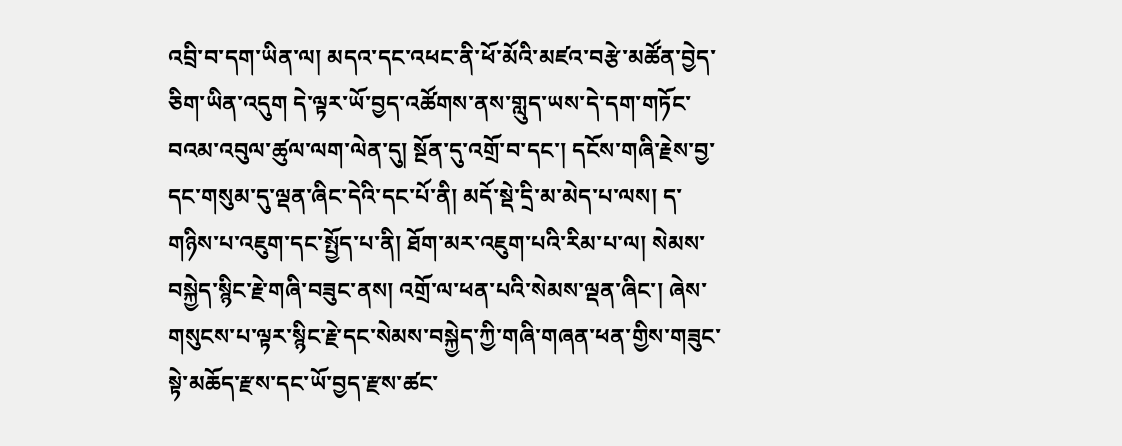འབྲི་བ་དག་ཡིན་ལ། མདའ་དང་འཕང་ནི་ཕོ་མོའི་མཛའ་བརྩེ་མཚོན་བྱེད་ཅིག་ཡིན་འདུག དེ་ལྟར་ཡོ་བྱད་འཚོགས་ནས་གླུད་ཡས་དེ་དག་གཏོང་བའམ་འབུལ་ཚུལ་ལག་ལེན་དུ། སྔོན་དུ་འགྲོ་བ་དང་། དངོས་གཞི་རྗེས་བྱ་དང་གསུམ་དུ་ལྡན་ཞིང་དེའི་དང་པོ་ནི། མདོ་སྡེ་དྲི་མ་མེད་པ་ལས། ད་གཉིས་པ་འཇུག་དང་སྤྱོད་པ་ནི། ཐོག་མར་འཇུག་པའི་རིམ་པ་ལ། སེམས་བསྐྱེད་སྙིང་རྗེ་གཞི་བཟུང་ནས། འགྲོ་ལ་ཕན་པའི་སེམས་ལྡན་ཞིང་། ཞེས་གསུངས་པ་ལྟར་སྙིང་རྗེ་དང་སེམས་བསྐྱེད་ཀྱི་གཞི་གཞན་ཕན་གྱིས་གཟུང་སྟེ་མཆོད་རྫས་དང་ཡོ་བྱད་རྫས་ཚང་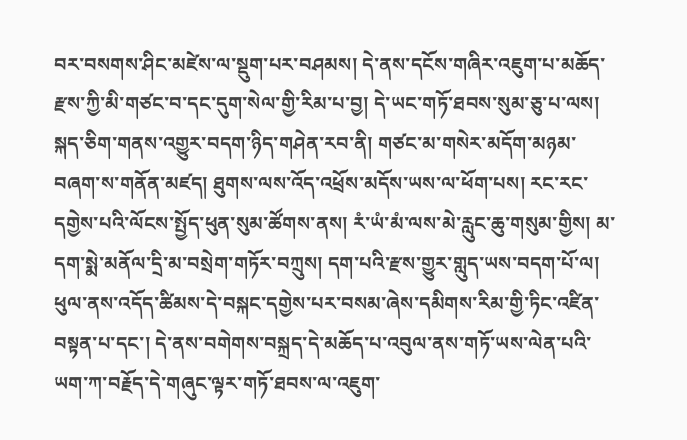བར་བསགས་ཤིང་མཛེས་ལ་སྡུག་པར་བཤམས། དེ་ནས་དངོས་གཞིར་འཇུག་པ་མཆོད་རྫས་ཀྱི་མི་གཙང་བ་དང་དུག་སེལ་གྱི་རིམ་པ་བྱ། དེ་ཡང་གཏོ་ཐབས་སུམ་ཅུ་པ་ལས། སྐད་ཅིག་གནས་འགྱུར་བདག་ཉིད་གཤེན་རབ་ནི། གཙང་མ་གསེར་མདོག་མཉམ་བཞག་ས་གནོན་མཛད། ཐུགས་ལས་འོད་འཕྲོས་མདོས་ཡས་ལ་ཕོག་པས། རང་རང་དགྱེས་པའི་ལོངས་སྤྱོད་ཕུན་སུམ་ཚོགས་ནས། རཾ་ཡཾ་མཾ་ལས་མེ་རླུང་ཆུ་གསུམ་གྱིས། མ་དག་སྨེ་མནོལ་དྲི་མ་བསྲེག་གཏོར་བཀྲུས། དག་པའི་རྫས་གྱུར་གླུད་ཡས་བདག་པོ་ལ། ཕུལ་ནས་འདོད་ཚིམས་དེ་བསྐང་དགྱེས་པར་བསམ་ཞེས་དམིགས་རིམ་གྱི་ཏིང་འཛིན་བསྟན་པ་དང་། དེ་ནས་བགེགས་བསྐྲད་དེ་མཆོད་པ་འབུལ་ནས་གཏོ་ཡས་ལེན་པའི་ཡག་ཀ་བརྗོད་དེ་གཞུང་ལྟར་གཏོ་ཐབས་ལ་འཇུག་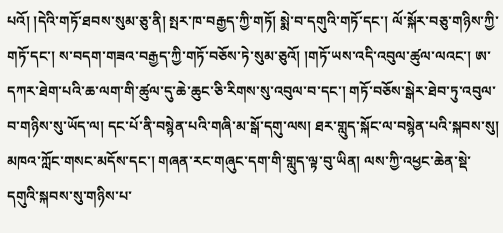པའོ། །དེའི་གཏོ་ཐབས་སུམ་ཅུ་ནི། སྤར་ཁ་བརྒྱད་ཀྱི་གཏོ། སྨེ་བ་དགུའི་གཏོ་དང་། ལོ་སྐོར་བཅུ་གཉིས་ཀྱི་གཏོ་དང་། ས་བདག་གཟའ་བརྒྱད་ཀྱི་གཏོ་བཅོས་ཏེ་སུམ་ཅུའོ། །གཏོ་ཡས་འདི་འབུལ་ཚུལ་ལའང་། ཨ་དཀར་ཐེག་པའི་ཆ་ལག་གི་ཚུལ་དུ་ཆེ་ཆུང་ཅི་རིགས་སུ་འབུལ་བ་དང་། གཏོ་བཅོས་སྒེར་ཐེབ་ཏུ་འབུལ་བ་གཉིས་སུ་ཡོད་ལ། དང་པོ་ནི་བསྙེན་པའི་གཞི་མ་སྒོ་དགུ་ལས། ཐར་གླུད་སྐོང་ལ་བསྙེན་པའི་སྐབས་སུ། མཁའ་ཀློང་གསང་མདོས་དང་། གཞན་རང་གཞུང་དག་གི་གླུད་ལྟ་བུ་ཡིན། ལས་ཀྱི་འཕྱང་ཆེན་སྡེ་དགུའི་སྐབས་སུ་གཉིས་པ་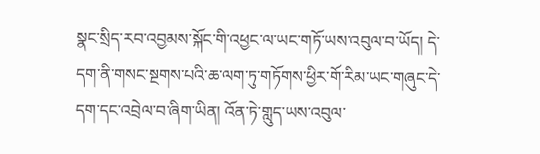སྣང་སྲིད་རབ་འབྱམས་སྐོང་གི་འཕྱང་ལ་ཡང་གཏོ་ཡས་འབུལ་བ་ཡོད། དེ་དག་ནི་གསང་སྔགས་པའི་ཆ་ལག་ཏུ་གཏོགས་ཕྱིར་གོ་རིམ་ཡང་གཞུང་དེ་དག་དང་འབྲེལ་བ་ཞིག་ཡིན། འོན་ཏེ་གླུད་ཡས་འབུལ་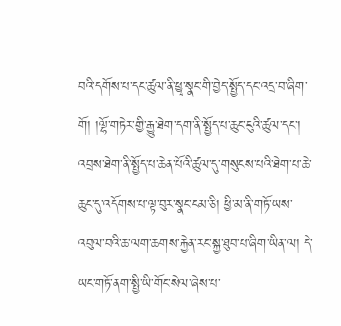བའི་དགོས་པ་དང་ཚུལ་ནི་ཕྱྭ་སྣང་གི་བྱེད་སྤྱོད་དང་འདྲ་བ་ཞིག་གོ། །ལྷོ་གཏེར་གྱི་རྒྱུ་ཐེག་དག་ནི་སྤྱོད་པ་ཆུང་ངུའི་ཚུལ་དང་། འབྲས་ཐེག་ནི་སྤྱོད་པ་ཆེན་པོའི་ཚུལ་དུ་གསུངས་པའི་ཐེག་པ་ཆེ་ཆུང་དུ་འདོགས་པ་ལྟ་བུར་སྣང་ངམ་ཅི། ཕྱི་མ་ནི་གཏོ་ཡས་འབུལ་བའི་ཆ་ལག་ཆགས་རྐྱེན་རང་སྐྱ་ཐུབ་པ་ཞིག་ཡིན་ལ། དེ་ཡང་གཏོ་ནག་སྤྱི་ཡི་གོང་སེལ་ཞེས་པ་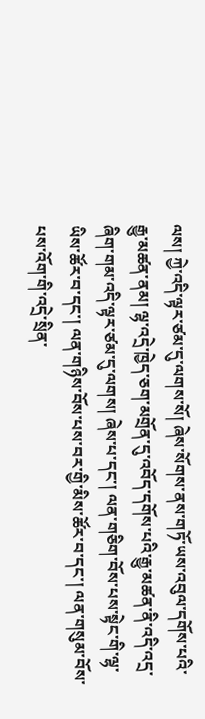ལས། ཀྱེ་འདི་ལྟར་ཙམ་དུ་ལགས་སོ། ཞེས་སོགས་ནས་གཏོ་ཡས་འབུལ་དགོས་པའི་རྒྱུ་མཚན་ནམ། ལྷ་འདྲེ་ཁྱེད་ཅག་མགྲོན་དུ་འབོད་དགོས་པའི་རྒྱུ་མཚན་ནི་འདི་འདྲ་ཞིག་གམ་འདི་ལྟར་ཙམ་དུ་ལགས། ཞེས་པ་དང་། ལན་གཅིག་བོས་པས་སྟེང་གི་ལྷ་ཡིས་ཚོར་བ་དང་། ལན་གཉིས་བོས་པས་བར་གྱི་མིས་ཚོར་བ་དང་། ལན་གསུམ་བོས་པས་འོག་གི་འདྲེ་སྲིན་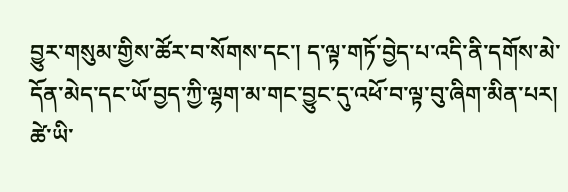བྱུར་གསུམ་གྱིས་ཚོར་བ་སོགས་དང་། ད་ལྟ་གཏོ་བྱེད་པ་འདི་ནི་དགོས་མེ་དོན་མེད་དང་ཡོ་བྱད་ཀྱི་ལྷག་མ་གང་བྱུང་དུ་འཕོ་བ་ལྟ་བུ་ཞིག་མིན་པར། ཚེ་ཡི་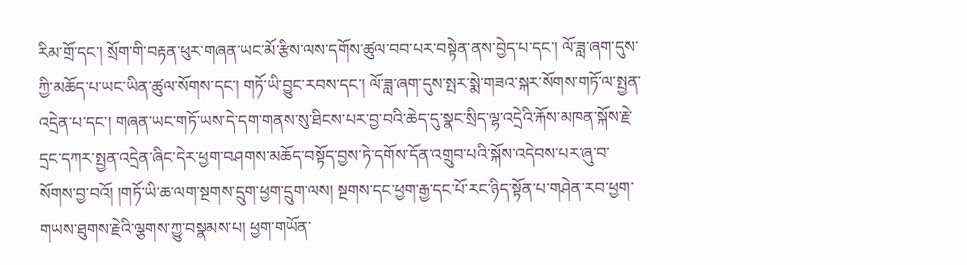རིམ་གྲོ་དང་། སྲོག་གི་བརྟན་ཕུར་གཞན་ཡང་མོ་རྩིས་ལས་དགོས་ཚུལ་བབ་པར་བསྟེན་ནས་བྱེད་པ་དང་། ལོ་ཟླ་ཞག་དུས་ཀྱི་མཆོད་པ་ཡང་ཡིན་ཚུལ་སོགས་དང་། གཏོ་ཡི་བྱུང་རབས་དང་། ལོ་ཟླ་ཞག་དུས་སྤར་སྨེ་གཟའ་སྐར་སོགས་གཏོ་ལ་སྤྱན་འདྲེན་པ་དང་། གཞན་ཡང་གཏོ་ཡས་དེ་དག་གནས་སུ་ཐིངས་པར་བྱ་བའི་ཆེད་དུ་སྣང་སྲིད་ལྷ་འདྲེའི་རྐོས་མཁན་སྐོས་རྗེ་དྲང་དཀར་སྤྱན་འདྲེན་ཞིང་དེར་ཕྱག་བཤགས་མཆོད་བསྟོད་བྱས་ཏེ་དགོས་དོན་འགྲུབ་པའི་སྐོས་འདེབས་པར་ཞུ་བ་སོགས་བྱ་བའོ། །གཏོ་ཡི་ཆ་ལག་སྔགས་དྲུག་ཕྱག་དྲུག་ལས། སྔགས་དང་ཕྱག་རྒྱ་དང་པོ་རང་ཉིད་སྟོན་པ་གཤེན་རབ་ཕྱག་གཡས་ཐུགས་རྗེའི་ལྕགས་ཀྱུ་བསྣམས་པ། ཕྱག་གཡོན་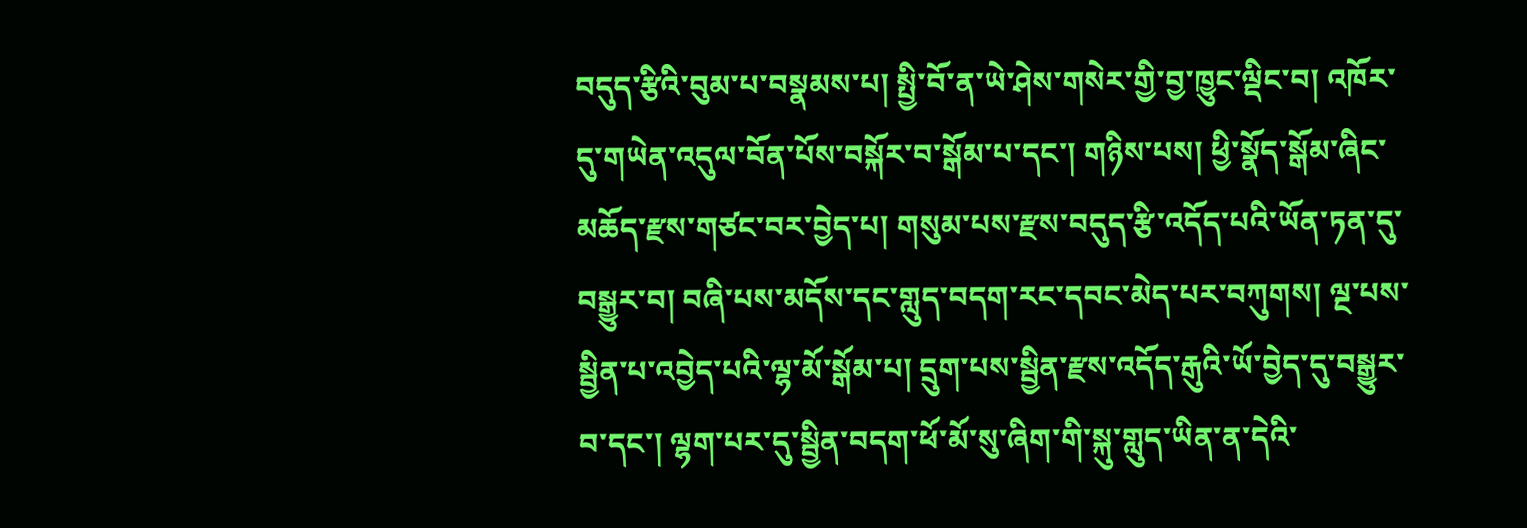བདུད་རྩིའི་བུམ་པ་བསྣམས་པ། སྤྱི་བོ་ན་ཡེ་ཤེས་གསེར་གྱི་བྱ་ཁྱུང་ལྡིང་བ། འཁོར་དུ་གཡེན་འདུལ་བོན་པོས་བསྐོར་བ་སྒོམ་པ་དང་། གཉིས་པས། ཕྱི་སྣོད་སྒོམ་ཞིང་མཆོད་རྫས་གཙང་བར་བྱེད་པ། གསུམ་པས་རྫས་བདུད་རྩི་འདོད་པའི་ཡོན་ཏན་དུ་བསྒྱུར་བ། བཞི་པས་མདོས་དང་གླུད་བདག་རང་དབང་མེད་པར་བཀུགས། ལྔ་པས་སྦྱིན་པ་འབྱེད་པའི་ལྷ་མོ་སྒོམ་པ། དྲུག་པས་སྦྱིན་རྫས་འདོད་རྒུའི་ཡོ་བྱེད་དུ་བསྒྱུར་བ་དང་། ལྷག་པར་དུ་སྦྱིན་བདག་ཕོ་མོ་སུ་ཞིག་གི་སྐུ་གླུད་ཡིན་ན་དེའི་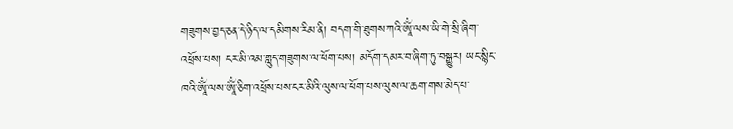གཟུགས་བྱད་ཅན་དེ་ཉིད་ལ་དམིགས་རིམ་ནི། བདག་གི་ཐུགས་ཀའི་ཨཱོྃ་ལས་ཡི་གེ་སྲི་ཞིག་འཕྲོས་པས། ངར་མི་འམ་གླུད་གཟུགས་ལ་ཕོག་པས། མདོག་དམར་བ་ཞིག་ཏུ་བསྒྱུར། ཡང་སྙིང་ཁའི་ཨཱོྃ་ལས་ཨཱོྃ་ཅིག་འཕྲོས་པས་ངར་མིའི་ལུས་ལ་ཕོག་པས་ལུས་ལ་ཆག་གས་མེད་པ་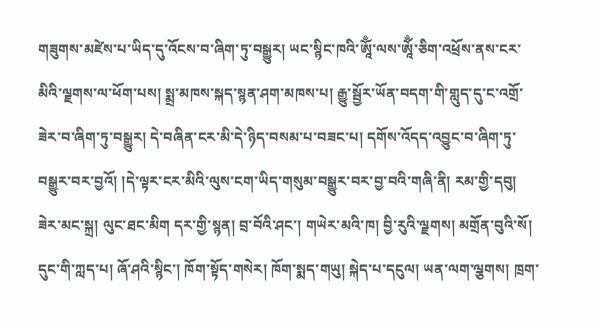གཟུགས་མཛེས་པ་ཡིད་དུ་འོངས་བ་ཞིག་ཏུ་བསྒྱུར། ཡང་སྙིང་ཁའི་ཨཱོྃ་ལས་ཨཱོྃ་ཅིག་འཕྲོས་ནས་ངར་མིའི་ལྗགས་ལ་ཕོག་པས། སྨྲ་མཁས་སྐད་སྙན་ཤག་མཁས་པ། རྒྱུ་སྦྱོར་ཡོན་བདག་གི་གླུད་དུ་ང་འགྲོ་ཟེར་བ་ཞིག་ཏུ་བསྒྱུར། དེ་བཞིན་ངར་མི་དེ་ཉིད་བསམ་པ་བཟང་པ། དགོས་འོདད་འབྱུང་བ་ཞིག་ཏུ་བསྒྱུར་བར་བྱའོ། །དེ་ལྟར་ངར་མིའི་ལུས་ངག་ཡིད་གསུམ་བསྒྱུར་བར་བྱ་བའི་གཞི་ནི། རམ་གྱི་དབུ། ཟེར་མང་སྐྲ། ལུང་ཐང་མིག དར་གྱི་སྙན། བྲ་བོའི་ཤང་། གཡེར་མའི་ཁ། བྱི་རུའི་ལྗགས། མགྲོན་བུའི་སོ། དུང་གི་ཀླད་པ། ཞོ་ཤའི་སྙིང་། ཁོག་སྟོད་གསེར། ཁོག་སྨད་གཡུ། སྐེད་པ་དངུལ། ཡན་ལག་ལྕགས། ཁྲག་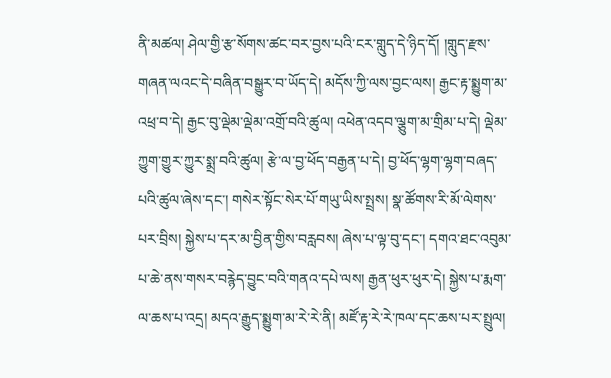ནི་མཚལ། ཤེལ་གྱི་རྩ་སོགས་ཚང་བར་བྱས་པའི་ངར་གླུད་དེ་ཉིད་དོ། །གླུད་རྫས་གཞན་ལའང་དེ་བཞིན་བསྒྱུར་བ་ཡོད་དེ། མདོས་ཀྱི་ལས་བྱང་ལས། རྒྱང་རྟ་སྨྱུག་མ་འཕྲ་བ་དེ། རྒྱང་བུ་ལྡེམ་ལྡེམ་འགྲོ་བའི་ཚུལ། འཕེན་འདབ་ལྕུག་མ་གྲིམ་པ་དེ། ལྡེམ་ཀྱུག་གྱུར་ཀྱུར་སྨྲ་བའི་ཚུལ། རྩེ་ལ་བྱ་ཕོད་བརྒྱན་པ་དེ། བྱ་ཕོད་ལྷག་ལྷག་བཞད་པའི་ཚུལ་ཞེས་དང་། གསེར་སྟོང་སེར་པོ་གཡུ་ཡིས་སྤྲས། སྣ་ཚོགས་རི་མོ་ལེགས་པར་བྲིས། སྐྱེས་པ་དར་མ་བྱིན་གྱིས་བརླབས། ཞེས་པ་ལྟ་བུ་དང་། དགའ་ཐང་འབུམ་པ་ཆེ་ནས་གསར་བརྙེད་བྱུང་བའི་གནའ་དཔེ་ལས། རྒྱན་ཕུར་ཕུར་དེ། སྐྱེས་པ་རྨག་ལ་ཆས་པ་འདྲ། མདའ་རྒྱུད་སྨྱུག་མ་རེ་རེ་ནི། མཛོ་རྟ་རེ་རེ་ཁལ་དང་ཆས་པར་སྤྲུལ།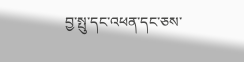བྱ་སྤུ་དང་འཕན་དང་ཅས་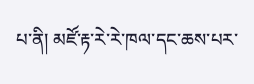པ་ནི། མཛོ་རྟ་རེ་རེ་ཁལ་དང་ཆས་པར་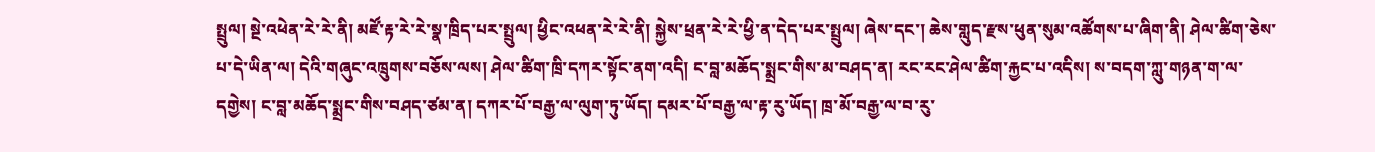སྤྲུལ། སྔེ་འཕེན་རེ་རེ་ནི། མཛོ་རྟ་རེ་རེ་སྣ་ཁྲིད་པར་སྤྲུལ། ཕྱིང་འཕན་རེ་རེ་ནི། སྐྱེས་ཕྲན་རེ་རེ་ཕྱི་ན་དེད་པར་སྤྲུལ། ཞེས་དང་། ཆེས་གླུད་རྫས་ཕུན་སུམ་འཚོགས་པ་ཞིག་ནི། ཤེལ་ཚིག་ཅེས་པ་དེ་ཡིན་ལ། དེའི་གཞུང་འཁྲུགས་བཅོས་ལས། ཤེལ་ཚིག་ཁྲི་དཀར་སྟོང་ནག་འདི། ང་བླ་མཆོད་སྨྲང་གིས་མ་བཤད་ན། རང་རང་ཤེལ་ཚིག་རྐྱང་པ་འདིས། ས་བདག་ཀླུ་གཉན་ག་ལ་དགྱེས། ང་བླ་མཆོད་སྨྲང་གིས་བཤད་ཙམ་ན། དཀར་པོ་བརྒྱ་ལ་ལུག་ཏུ་ཡོད། དམར་པོ་བརྒྱ་ལ་རྟ་རུ་ཡོད། ཁྲ་མོ་བརྒྱ་ལ་བ་རུ་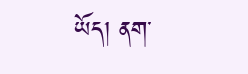ཡོད། ནག་